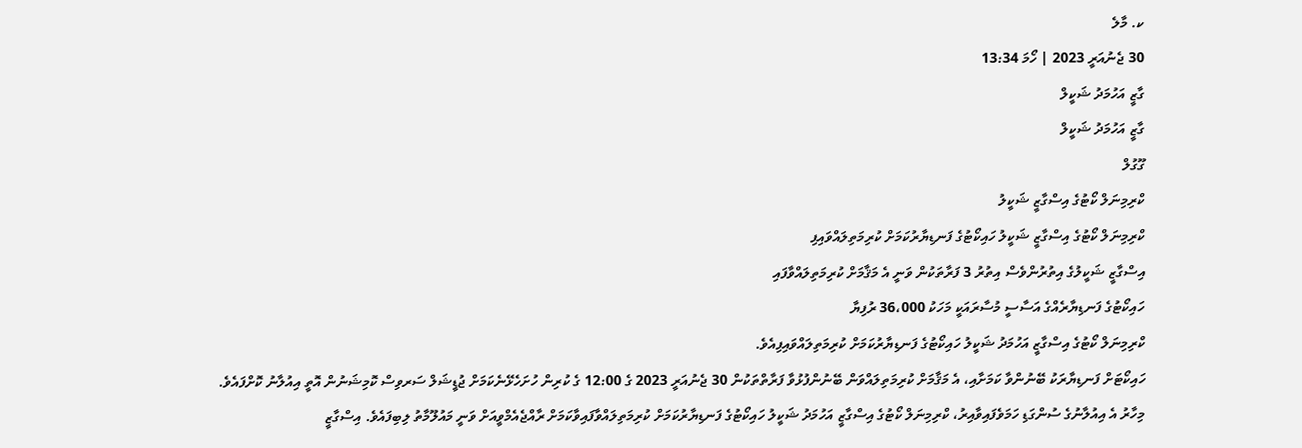ކ. މާލެ
30 ޖެނުއަރީ 2023 | ހޯމަ 13:34
ގާޒީ އަހުމަދު ޝަކީލް
ގާޒީ އަހުމަދު ޝަކީލް
ގޫގުލް
ކްރިމިނަލް ކޯޓުގެ އިސްގާޒީ ޝަކީލު
ކްރިމިނަލް ކޯޓުގެ އިސްގާޒީ ޝަކީލު ހައިކޯޓުގެ ފަނޑިޔާރުކަމަށް ކުރިމަތިލައްވައިފި
އިސްގާޒީ ޝަކީލުގެ އިތުރުންވެސް އިތުރު 3 ފަރާތަކުން ވަނީ އެ މަޤާމަށް ކުރިމަތިލައްވާފައި
ހައިކޯޓުގެ ފަނޑިޔާރެއްގެ އަސާސީ މުސާރައަކީ މަހަކު 36،000 ރުފިޔާ
ކްރިމިނަލް ކޯޓުގެ އިސްގާޒީ އަހުމަދު ޝަކީލު ހައިކޯޓުގެ ފަނޑިޔާރުކަމަށް ކުރިމަތިލައްވައިފިއެވެ.
ހައިކޯޓަށް ފަނޑިޔާރަކު ބޭނުންވާ ކަމަށާއި، އެ މަޤާމަށް ކުރިމަތިލައްވަން ބޭނުންފުޅުވާ ފަރާތްތަކުން 30 ޖެނުއަރީ 2023 ގެ 12:00 ގެ ކުރިން ހުށަހެޅޭނެކަމަށް ޖުޑީޝަލް ސަރވިސް ކޮމިޝަނުން އޮތީ އިއުލާނު ކޮށްފައެވެ.
މިހާރު އެ އިއުލާނުގެ ސުންގަޑި ހަމަވެފައިވާއިރު، ކްރިމިނަލް ކޯޓުގެ އިސްގާޒީ އަހުމަދު ޝަކީލު ހައިކޯޓުގެ ފަނޑިޔާރުކަމަށް ކުރިމަތިލައްވާފައިވާކަމަށް ރާއްޖެއެމްވީއަށް ވަނީ މައުލޫމާތު ލިބިފައެވެ. އިސްގާޒީ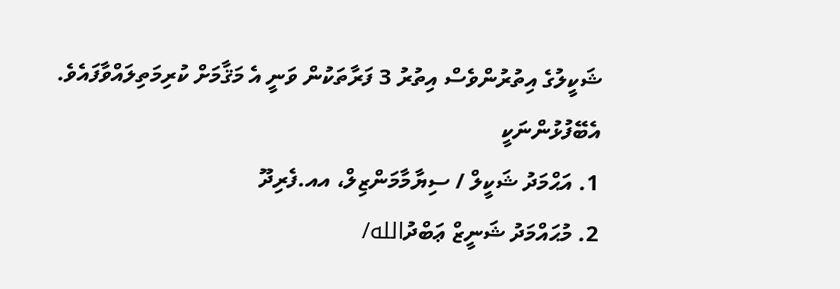ޝަކީލުގެ އިތުރުންވެސް އިތުރު 3 ފަރާތަކުން ވަނީ އެ މަޤާމަށް ކުރިމަތިލައްވާފައެވެ.
އެބޭފުޅުންނަކީ
1. އަޙްމަދު ޝަކީލް / ސިޔާމާމަންޒިލް، އއ.ފެރިދޫ
2. މުޙައްމަދު ޝަނީޒް ޢަބްދުالله/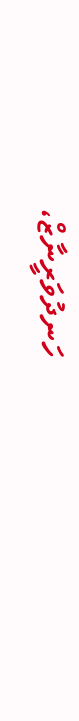ހަނދުވަރީނާޒް،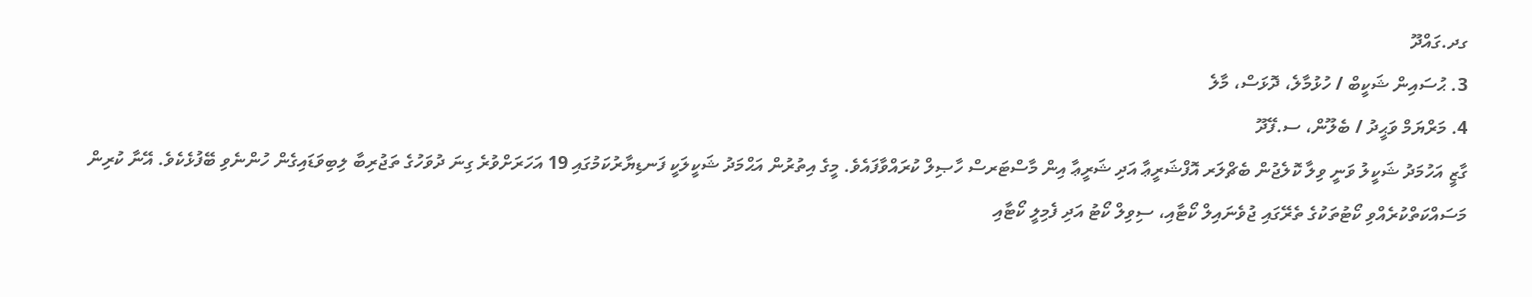ގދ.ގައްދޫ
3. ޙުސައިން ޝަކީބް / ހުޅުމާލެ، ދޮޅަސް، މާލެ
4. މަރްޔަމް ވަޙީދު / ބެލޫން، ސ.ފޭދޫ
ގާޒީ އަހުމަދު ޝަކީލު ވަނީ ވިލާ ކޮލެޖުން ބެޗްލަރ އޮފްޝަރީޢާ އަދި ޝަރީޢާ އިން މާސްޓަރސް ހާޞިލް ކުރައްވާފައެވެ. މީގެ އިތުރުން އަޙްމަދު ޝަކީލަކީ ފަނޑިޔާރުކަމުގައި 19 އަހަރަށްވުރެ ގިނަ ދުވަހުގެ ތަޖުރިބާ ލިބިވަޑައިގެން ހުންނެވި ބޭފުޅެކެވެ. އޭނާ ކުރިން މަސައްކަތްކުރެއްވި ކޯޓުތަކުގެ ތެރޭގައި ޖުވެނައިލް ކޯޓާއި، ސިވިލް ކޯޓު އަދި ފެމިލީ ކޯޓާއި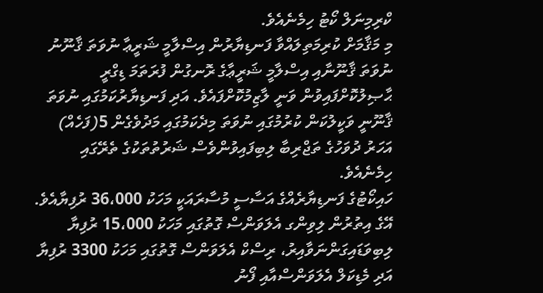ކްރިމިނަލް ކޯޓު ހިމެނެއެވެ.
މި މަޤާމަށް ކުރިމަތިލައްވާ ފަނޑިޔާރުން އިސްލާމީ ޝަރީޢާ ނުވަތަ ޤާނޫނު ނުވަތަ ޤާނޫނާއި އިސްލާމީ ޝަރީޢާގެ ރޮނގުން ފުރަތަމަ ޑިގްރީ ޙާޞިލުކޮށްފައިވުން ވަނީ ލާޒިމުކޮށްފައެވެ. އަދި ފަނޑިޔާރުކަމުގައި ނުވަތަ ޤާނޫނީ ވަކީލުކަން ކުރުމުގައި ނުވަތަ މިދެކަމުގައި މަދުވެގެން 5(ފަހެއް) އަހަރު ދުވަހުގެ ތަޖްރިބާ ލިބިފައިވުންވެސް ޝަރުތުތަކުގެ ތެރޭގައި ހިމެނެއެވެ.
ހައިކޯޓުގެ ފަނޑިޔާރެއްގެ އަސާސީ މުސާރައަކީ މަހަކު 36،000 ރުފިޔާއެވެ. އޭގެ އިތުރުން ލިވިންގ އެލަވަންސް ގޮތުގައި މަހަކު 15،000 ރުފިޔާ ލިބިވަޑައިގަންނަވާއިރު، ރިސްކް އެލަވަންސް ގޮތުގައި މަހަކު 3300 ރުފިޔާ އަދި މެޑިކަލް އެލަވަންސްއާއި ފޯނު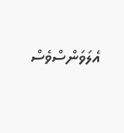އެލަވަންސްވެސް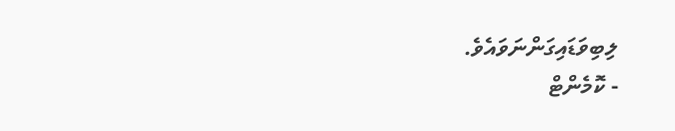ލިބިވަޑައިގަންނަވައެވެ.
- ކޮމެންޓް